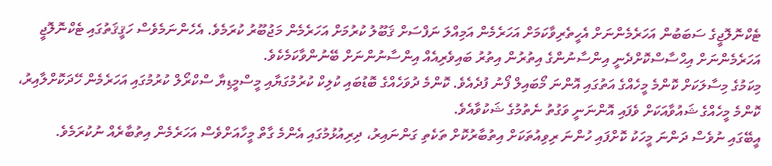ޓެކްނޮލޮޖީގެ ސަބަބުން އަހަރެމެންނަށް އެހީތެރިވާކަމަށް އަހަރެމެން އަމިއްލަ ނަފްސަށް ޤަބޫލު ކުރުމަށް އަހަރެމެން މަޖުބޫރު ކުރަމެވެ. އެހެންނަމެވެސް ހަޤީޤަތުގައި ޓެކްނޮލޮޖީ އަހަރެމެންނަށް އިޙްސާސްކޮށްދެނީ އިންސާނުންގެ އިތުރުން އިތުރު ބައިވެރިއެއް އިންސާނުންނަށް ބޭނުންވާކަމެކެވެ.
މިކަމުގެ މިސާލަކަށް ކޮންމެ މީހެއްގެ އަތުގައި އޮންނަ މޯބައިލް ފޯނު ފުދެއެވެ. ކޮންމެ ދުވަހެއްގެ ބޮޑުބައި ކުލިކް ކުރުމުގަޔާއި މީސްމީޑިޔާ ސްކްރޯލް ކުރުމުގައި އަހަރެމެން ހޭދަކޮށްލާއިރު، ކޮންމެ މީހެއްގެ ޝައުވާއަކަށް ވެފައި އޮންނަނީ ވަގުތު ނެތުމުގެ ޝަކުވާއެވެ.
އީބޭގައި ނުވެސް ދަންނަ މީހަކު ކޮށްފައި ހުންނަ ރިވިއުތަކަށް އިތުބާރުކޮށް ތަކެތި ގަންނައިރު، ދިރިއުޅުމުގައި އެންމެ ގާތް މީހާއަށްވެސް އަހަރެމެން އިތުބާރެއް ނުކުރަމެވެ.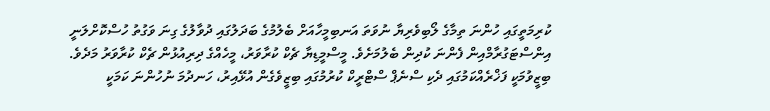ކުރިމަތީގައި ހުންނަ ތިމާގެ ލޯބިވެރިޔާ ނުވަތަ އަނބިމީހާއަށް ބެލުމުގެ ބަދަލުގައި ދުވާލުގެ ގިނަ ވަގުތު ހުސްކޮށްލަނީ އިންސްޓަގުރާމްއިން ފެންނަ ކުދިން ބެލުމަށެވެ. މީސްމީޑިޔާ ޗެކް ކުރާވަރު، މީހެއްގެ ދިރިއުޅުން ޗެކް ކުރާވަރު މަދެވެ.
ބިޒީވުމަކީ ފަޚްރެއްކަމުގައި ދެކި ސްނެޕް ސްޓްރީކް ކުރުމުގައި ބިޒީވެގެން އުޅޭއިރު، ހަނދުމަ ނުހުންނަ ކަމަކީ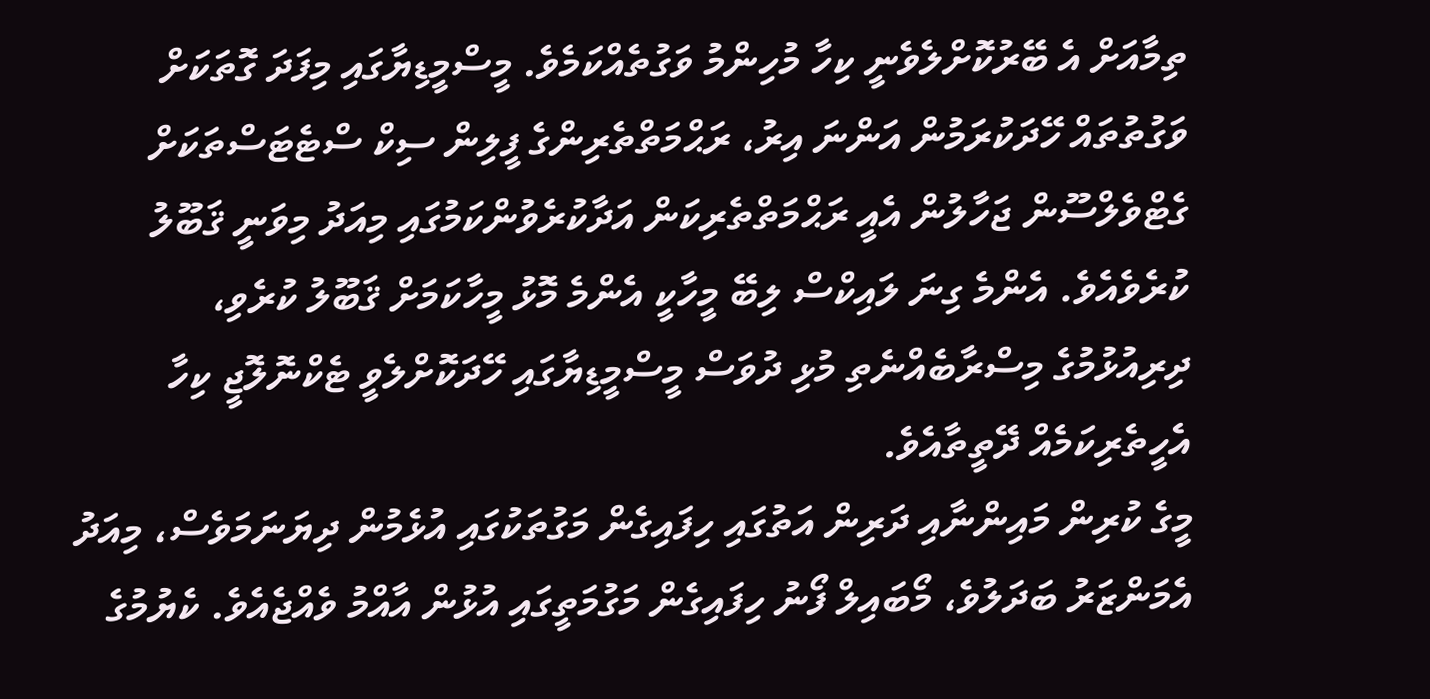ތިމާއަށް އެ ބޭރުކޮށްލެވެނީ ކިހާ މުހިންމު ވަގުތެއްކަމެވެ. މީސްމީޑިޔާގައި މިފަދަ ގޮތަކަށް ވަގުތުތައް ހޭދަކުރަމުން އަންނަ އިރު، ރަޙްމަތްތެރިންގެ ފީލިން ސިކް ސްޓެޓަސްތަކަށް ގެޓްވެލްސޫން ޖަހާލުން އެއީ ރަޙްމަތްތެރިކަން އަދާކުރެވުންކަމުގައި މިއަދު މިވަނީ ޤަބޫލު ކުރެވެއެވެ. އެންމެ ގިނަ ލައިކްސް ލިބޭ މީހާކީ އެންމެ މޮޅު މީހާކަމަށް ޤަބޫލު ކުރެވި، ދިރިއުޅުމުގެ މިސްރާބެއްނެތި މުޅި ދުވަސް މީސްމީޑިޔާގައި ހޭދަކޮށްލެވީ ޓެކްނޮލޮޖީ ކިހާ އެހީތެރިކަމެއް ދޭތީތާއެވެ.
މީގެ ކުރިން މައިންނާއި ދަރިން އަތުގައި ހިފައިގެން މަގުތަކުގައި އުޅެމުން ދިޔަނަމަވެސް، މިއަދު އެމަންޒަރު ބަދަލުވެ، މޯބައިލް ފޯނު ހިފައިގެން މަގުމަތީގައި އުޅުން އާއްމު ވެއްޖެއެވެ. ކެޔުމުގެ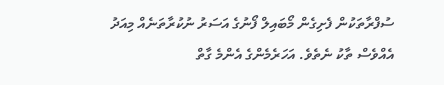ސުފްރާތަކުން ފެށިގެން މޯބައިލް ފޯނުގެ އަސަރު ނުކުރާތަނެއް މިއަދު އެއްވެސް ތާކު ނެތެވެ. އަހަރެމެންގެ އެންމެ ގާތް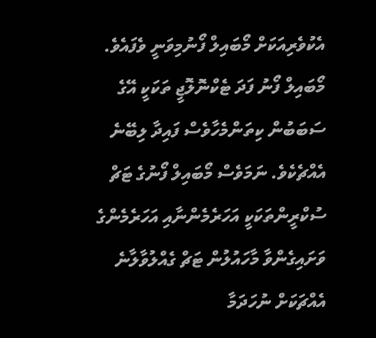އެކުވެރިއަކަށް މޯބައިލް ފޯނުމިވަނީ ވެފައެވެ.
މޯބައިލް ފޯނު ފަދަ ޓެކްނޮލޮޖީ ތަކަކީ އޭގެ ސަބަބުން ކިތަންމެހާވެސް ފައިދާ ލިބޭނެ އެއްޗެކެވެ. ނަމަވެސް މޯބައިލް ފޯނުގެ ޓަޗް ސުކްރީންތަކަކީ އަހަރެމެންނާއި އަހަރެމެންގެ ވަށައިގެންވާ މާހައުލުން ޓަޗް ގެއްލުވާލާނެ އެއްޗަކަށް ނުހަދަމާ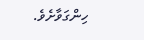ހިންގަވާށެވެ.